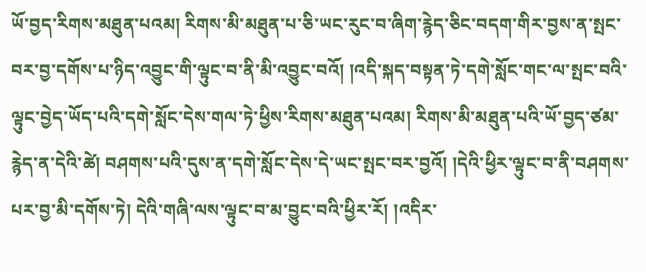ཡོ་བྱད་རིགས་མཐུན་པའམ། རིགས་མི་མཐུན་པ་ཅི་ཡང་རུང་བ་ཞིག་རྙེད་ཅིང་བདག་གིར་བྱས་ན་སྤང་བར་བྱ་དགོས་པ་ཉིད་འབྱུང་གི་ལྟུང་བ་ནི་མི་འབྱུང་བའོ། །འདི་སྐད་བསྟན་ཏེ་དགེ་སློང་གང་ལ་སྤང་བའི་ལྟུང་བྱེད་ཡོད་པའི་དགེ་སློང་དེས་གལ་ཏེ་ཕྱིས་རིགས་མཐུན་པའམ། རིགས་མི་མཐུན་པའི་ཡོ་བྱད་ཙམ་རྙེད་ན་དེའི་ཚེ། བཤགས་པའི་དུས་ན་དགེ་སློང་དེས་དེ་ཡང་སྤང་བར་བྱའོ། །དེའི་ཕྱིར་ལྟུང་བ་ནི་བཤགས་པར་བྱ་མི་དགོས་ཏེ། དེའི་གཞི་ལས་ལྟུང་བ་མ་བྱུང་བའི་ཕྱིར་རོ། །འདིར་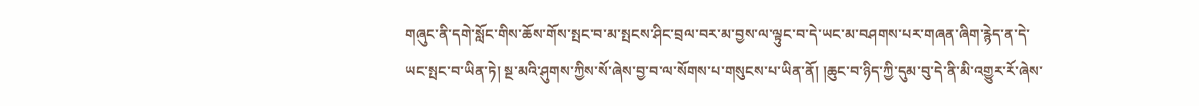གཞུང་ནི་དགེ་སློང་གིས་ཆོས་གོས་སྤང་བ་མ་སྤངས་ཤིང་བྲལ་བར་མ་བྱས་ལ་ལྟུང་བ་དེ་ཡང་མ་བཤགས་པར་གཞན་ཞིག་རྙེད་ན་དེ་ཡང་སྤང་བ་ཡིན་ཏེ། སྔ་མའི་ཤུགས་ཀྱིས་སོ་ཞེས་བྱ་བ་ལ་སོགས་པ་གསུངས་པ་ཡིན་ནོ། །ཆུང་བ་ཉིད་ཀྱི་དུམ་བུ་དེ་ནི་མི་འགྱུར་རོ་ཞེས་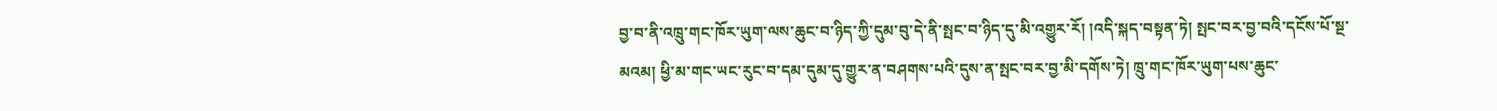བྱ་བ་ནི་འཁྲུ་གང་ཁོར་ཡུག་ལས་ཆུང་བ་ཉིད་ཀྱི་དུམ་བུ་དེ་ནི་སྤང་བ་ཉིད་དུ་མི་འགྱུར་རོ། །འདི་སྐད་བསྟན་ཏེ། སྤང་བར་བྱ་བའི་དངོས་པོ་སྔ་མའམ། ཕྱི་མ་གང་ཡང་རུང་བ་དམ་དུམ་དུ་གྱུར་ན་བཤགས་པའི་དུས་ན་སྤང་བར་བྱ་མི་དགོས་ཏེ། ཁྲུ་གང་ཁོར་ཡུག་པས་ཆུང་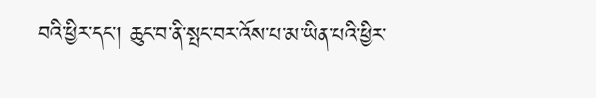བའི་ཕྱིར་དང་། ཆུང་བ་ནི་སྤང་བར་འོས་པ་མ་ཡིན་པའི་ཕྱིར་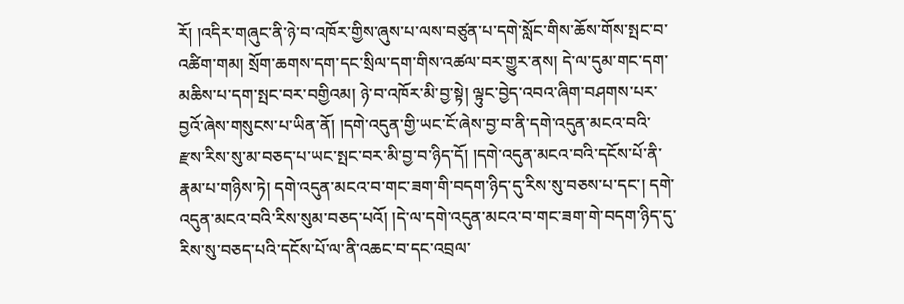རོ། །འདིར་གཞུང་ནི་ཉེ་བ་འཁོར་གྱིས་ཞུས་པ་ལས་བཙུན་པ་དགེ་སློང་གིས་ཆོས་གོས་སྤང་བ་འཚིག་གམ། སྲོག་ཆགས་དག་དང་སྲིལ་དག་གིས་འཚལ་བར་གྱུར་ནས། དེ་ལ་དུམ་གང་དག་མཆིས་པ་དག་སྤང་བར་བགྱིའམ། ཉེ་བ་འཁོར་མི་བྱ་སྟེ། ལྟུང་བྱེད་འབའ་ཞིག་བཤགས་པར་བྱའོ་ཞེས་གསུངས་པ་ཡིན་ནོ། །དགེ་འདུན་གྱི་ཡང་ངོ་ཞེས་བྱ་བ་ནི་དགེ་འདུན་མངའ་བའི་རྫས་རིས་སུ་མ་བཅད་པ་ཡང་སྤང་བར་མི་བྱ་བ་ཉིད་དོ། །དགེ་འདུན་མངའ་བའི་དངོས་པོ་ནི་རྣམ་པ་གཉིས་ཏེ། དགེ་འདུན་མངའ་བ་གང་ཟག་གི་བདག་ཉིད་དུ་རིས་སུ་བཅས་པ་དང་། དགེ་འདུན་མངའ་བའི་རིས་སུམ་བཅད་པའོ། །དེ་ལ་དགེ་འདུན་མངའ་བ་གང་ཟག་གེ་བདག་ཉིད་དུ་རིས་སུ་བཅད་པའི་དངོས་པོ་ལ་ནི་འཆང་བ་དང་འབྲལ་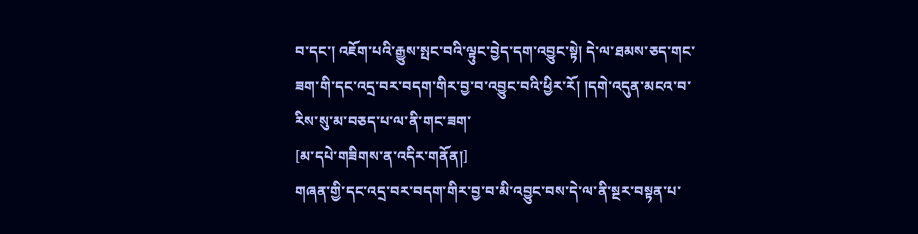བ་དང་། འཇོག་པའི་རྒྱུས་སྤང་བའི་ལྟུང་བྱེད་དག་འབྱུང་སྟེ། དེ་ལ་ཐམས་ཅད་གང་ཟག་གི་དང་འདྲ་བར་བདག་གིར་བྱ་བ་འབྱུང་བའི་ཕྱིར་རོ། །དགེ་འདུན་མངའ་བ་རིས་སུ་མ་བཅད་པ་ལ་ནི་གང་ཟག་
[མ་དཔེ་གཟིགས་ན་འདིར་གནོན།]
གཞན་གྱི་དང་འདྲ་བར་བདག་གིར་བྱ་བ་མི་འབྱུང་བས་དེ་ལ་ནི་སྔར་བསྟན་པ་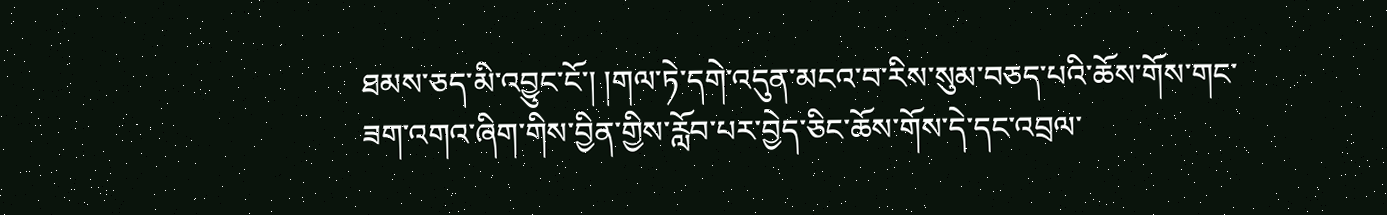ཐམས་ཅད་མི་འབྱུང་ངོ་། །གལ་ཏེ་དགེ་འདུན་མངའ་བ་རིས་སུམ་བཅད་པའི་ཆོས་གོས་གང་ཟག་འགའ་ཞིག་གིས་བྱིན་གྱིས་རློབ་པར་བྱེད་ཅིང་ཆོས་གོས་དེ་དང་འབྲལ་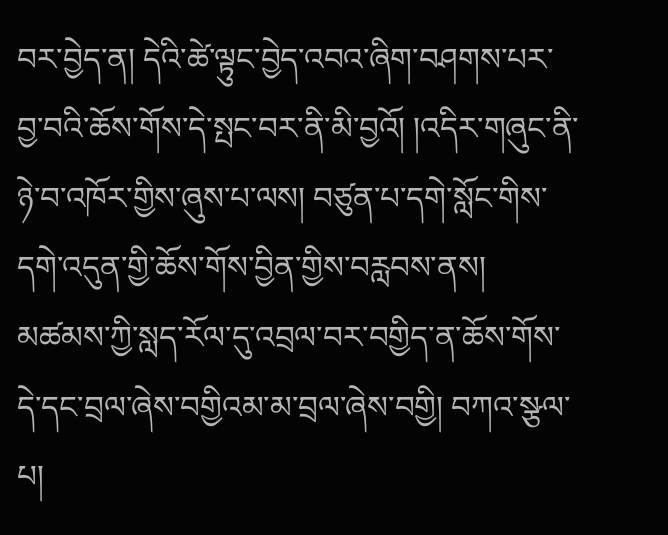བར་བྱེད་ན། དེའི་ཚེ་ལྟུང་བྱེད་འབའ་ཞིག་བཤགས་པར་བྱ་བའི་ཆོས་གོས་དེ་སྤང་བར་ནི་མི་བྱའོ། །འདིར་གཞུང་ནི་ཉེ་བ་འཁོར་གྱིས་ཞུས་པ་ལས། བཙུན་པ་དགེ་སློང་གིས་དགེ་འདུན་གྱི་ཆོས་གོས་བྱིན་གྱིས་བརླབས་ནས། མཚམས་ཀྱི་སླད་རོལ་དུ་འབྲལ་བར་བགྱིད་ན་ཆོས་གོས་དེ་དང་བྲལ་ཞེས་བགྱིའམ་མ་བྲལ་ཞེས་བགྱི། བཀའ་སྩལ་པ།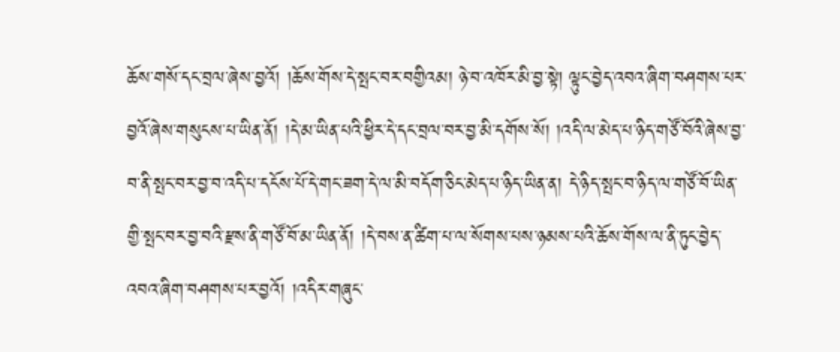ཆོས་གསོ་དང་བྲལ་ཞེས་བྱའོ། །ཆོས་གོས་དེ་སྤང་བར་བགྱིའམ། ཉེ་བ་འཁོར་མི་བྱ་སྟེ། ལྟུང་བྱེད་འབའ་ཞིག་བཤགས་པར་བྱའོ་ཞེས་གསུངས་པ་ཡིན་ནོ། །དེ་མ་ཡིན་པའི་ཕྱིར་དེ་དང་བྲལ་བར་བྱ་མི་དགོས་སོ། །འདི་ལ་མེད་པ་ཉིད་གཙོ་བོའི་ཞེས་བྱ་བ་ནི་སྤང་བར་བྱ་བ་འདི་པ་དངོས་པོ་དེ་གང་ཟག་དེ་ལ་མི་བདོག་ཅིང་མེད་པ་ཉིད་ཡིན་ན། དེ་ཉིད་སྤང་བ་ཉིད་ལ་གཙོ་བོ་ཡིན་གྱི་སྤང་བར་བྱ་བའི་རྫས་ནི་གཙོ་བོ་མ་ཡིན་ནོ། །དེ་བས་ན་ཚིག་པ་ལ་སོགས་པས་ཉམས་པའི་ཆོས་གོས་ལ་ནི་ཏུང་བྱེད་འབའ་ཞིག་བཤགས་པར་བྱའོ། །འདིར་གཞུང་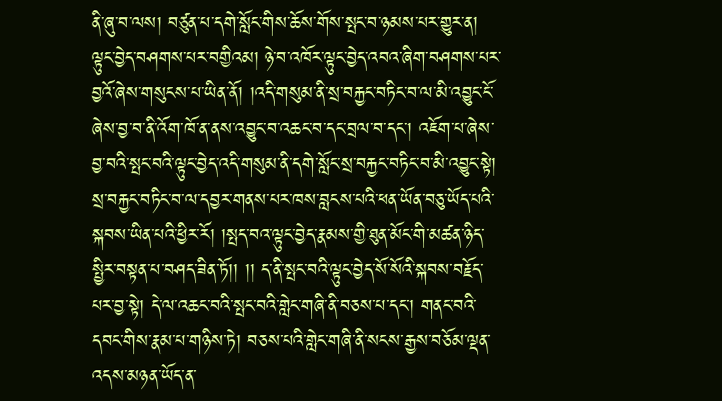ནི་ཞུ་བ་ལས། བཙུན་པ་དགེ་སློང་གིས་ཆོས་གོས་སྤང་བ་ཉམས་པར་གྱུར་ན། ལྟུང་བྱེད་བཤགས་པར་བགྱིའམ། ཉེ་བ་འཁོར་ལྟུང་བྱེད་འབའ་ཞིག་བཤགས་པར་བྱའོ་ཞེས་གསུངས་པ་ཡིན་ནོ། །འདི་གསུམ་ནི་སྲ་བརྐྱང་བཏིང་བ་ལ་མི་འབྱུང་ངོ་ཞེས་བྱ་བ་ནི་འོག་ཁོ་ན་ནས་འབྱུང་བ་འཆང་བ་དང་བྲལ་བ་དང་། འཇོག་པ་ཞེས་བྱ་བའི་སྤང་བའི་ལྟུང་བྱེད་འདི་གསུམ་ནི་དགེ་སློང་སྲ་བརྐྱང་བཏིང་བ་མི་འབྱུང་སྟེ། སྲ་བརྐྱང་བཏིང་བ་ལ་དབྱར་གནས་པར་ཁས་བླངས་པའི་ཕན་ཡོན་བཅུ་ཡོད་པའི་སྐབས་ཡིན་པའི་ཕྱིར་རོ། །སྤད་བའ་ལྟུང་བྱེད་རྣམས་གྱི་ཐུན་མོང་གི་མཚན་ཉིད་སྤྱིར་བསྟན་པ་བཤད་ཟིན་ཏོ།། །། ད་ནི་སྤང་བའི་ལྟུང་བྱེད་སོ་སོའི་སྐབས་བརྗོད་པར་བྱ་སྟེ། དེ་ལ་འཆང་བའི་སྤང་བའི་གླེང་གཞི་ནི་བཅས་པ་དང་། གནང་བའི་དབང་གིས་རྣམ་པ་གཉིས་ཏེ། བཅས་པའི་གླེང་གཞི་ནི་སངས་རྒྱས་བཅོམ་ལྡན་འདས་མཉན་ཡོད་ན་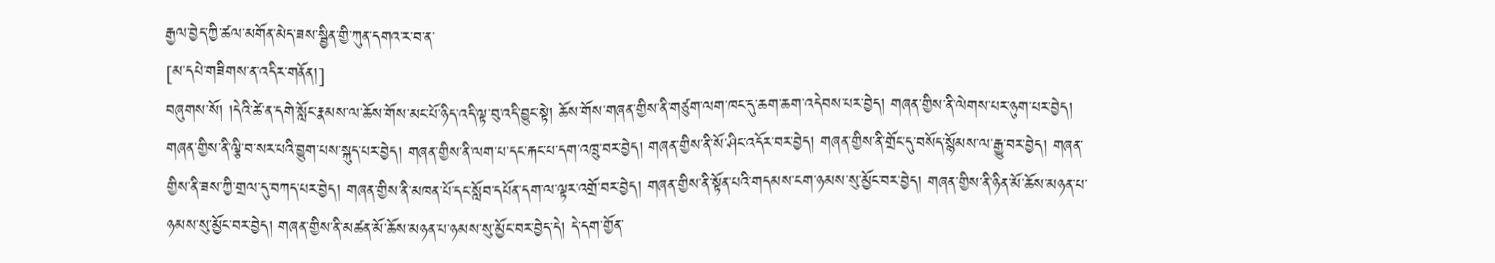རྒྱལ་བྱེད་ཀྱི་ཚལ་མགོན་མེད་ཟས་སྦྱིན་གྱི་ཀུན་དགའ་ར་བ་ན་
[མ་དཔེ་གཟིགས་ན་འདིར་གནོན།]
བཞུགས་སོ། །དེའི་ཚེ་ན་དགེ་སློང་རྣམས་ལ་ཆོས་གོས་མང་པོ་ཉིད་འདི་ལྟ་བུ་འདི་བྱུང་སྟེ། ཆོས་གོས་གཞན་གྱིས་ནི་གཙུག་ལག་ཁང་དུ་ཆག་ཆག་འདེབས་པར་བྱེད། གཞན་གྱིས་ནི་ལེགས་པར་ཉུག་པར་བྱེད། གཞན་གྱིས་ནི་ལྕི་བ་སར་པའི་བྱུག་པས་སྐུད་པར་བྱེད། གཞན་གྱིས་ནི་ལག་པ་དང་རྐང་པ་དག་འཁྲུ་བར་བྱེད། གཞན་གྱིས་ནི་སོ་ཤིང་འདོར་བར་བྱེད། གཞན་གྱིས་ནི་གྲོང་དུ་བསོད་སྙོམས་ལ་རྒྱུ་བར་བྱེད། གཞན་གྱིས་ནི་ཟས་ཀྱི་གྲལ་དུ་བཀད་པར་བྱེད། གཞན་གྱིས་ནི་མཁན་པོ་དང་སློབ་དཔོན་དག་ལ་ལྟར་འགྲོ་བར་བྱེད། གཞན་གྱིས་ནི་སྟོན་པའི་གདམས་ངག་ཉམས་སུ་མྱོང་བར་བྱེད། གཞན་གྱིས་ནི་ཉིན་མོ་ཆོས་མཉན་པ་ཉམས་སུ་མྱོང་བར་བྱེད། གཞན་གྱིས་ནི་མཚན་མོ་ཆོས་མཉན་པ་ཉམས་སུ་མྱོང་བར་བྱེད་དེ། དེ་དག་གྱོན་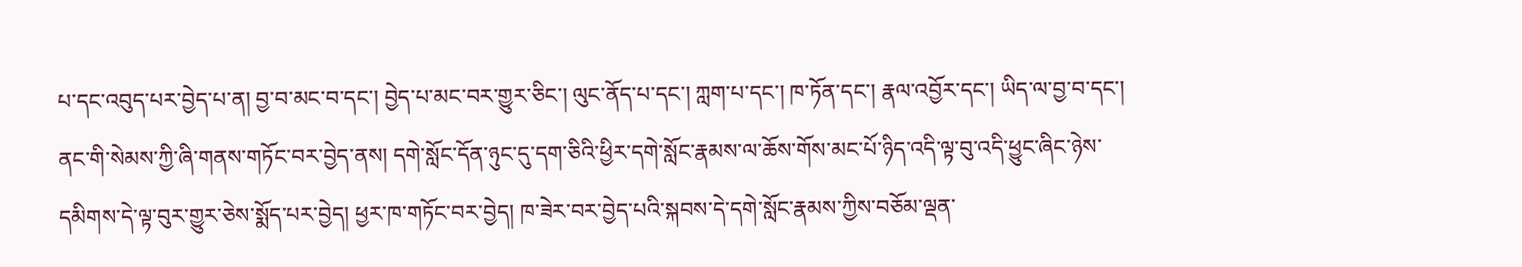པ་དང་འབུད་པར་བྱེད་པ་ན། བྱ་བ་མང་བ་དང་། བྱེད་པ་མང་བར་གྱུར་ཅིང་། ལུང་ནོད་པ་དང་། ཀླག་པ་དང་། ཁ་ཏོན་དང་། རྣལ་འབྱོར་དང་། ཡིད་ལ་བྱ་བ་དང་། ནང་གི་སེམས་ཀྱི་ཞི་གནས་གཏོང་བར་བྱེད་ནས། དགེ་སློང་དོན་ཉུང་དུ་དག་ཅིའི་ཕྱིར་དགེ་སློང་རྣམས་ལ་ཆོས་གོས་མང་པོ་ཉིད་འདི་ལྟ་བུ་འདི་ཕྱུང་ཞིང་ཉེས་དམིགས་དེ་ལྟ་བུར་གྱུར་ཅེས་སྨོད་པར་བྱེད། ཕྱར་ཁ་གཏོང་བར་བྱེད། ཁ་ཟེར་བར་བྱེད་པའི་སྐབས་དེ་དགེ་སློང་རྣམས་ཀྱིས་བཅོམ་ལྡན་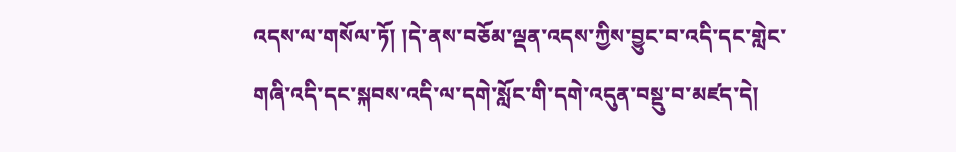འདས་ལ་གསོལ་ཏོ། །དེ་ནས་བཅོམ་ལྡན་འདས་ཀྱིས་བྱུང་བ་འདི་དང་གླེང་གཞི་འདི་དང་སྐབས་འདི་ལ་དགེ་སློང་གི་དགེ་འདུན་བསྡུ་བ་མཛད་དེ།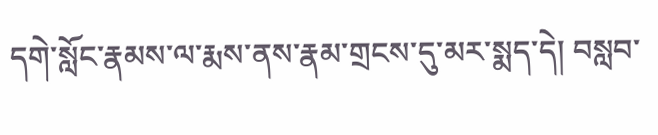དགེ་སློང་རྣམས་ལ་རྨས་ནས་རྣམ་གྲངས་དུ་མར་སྨད་དེ། བསླབ་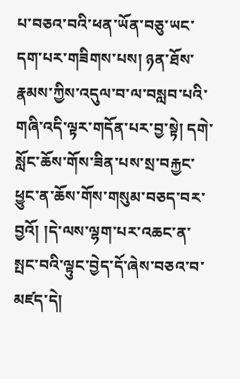པ་བཅའ་བའི་ཕན་ཡོན་བཅུ་ཡང་དག་པར་གཟིགས་པས། ཉན་ཐོས་རྣམས་ཀྱིས་འདུལ་བ་ལ་བསླབ་པའི་གཞི་འདི་ལྟར་གདོན་པར་བྱ་སྟེ། དགེ་སློང་ཆོས་གོས་ཟིན་པས་སྲ་བརྐྱང་ཕྱུང་ན་ཆོས་གོས་གསུམ་བཅད་བར་བྱའོ། །དེ་ལས་ལྷག་པར་འཆང་ན་སྤང་བའི་ལྟུང་བྱེད་དོ་ཞེས་བཅའ་བ་མཛད་དེ།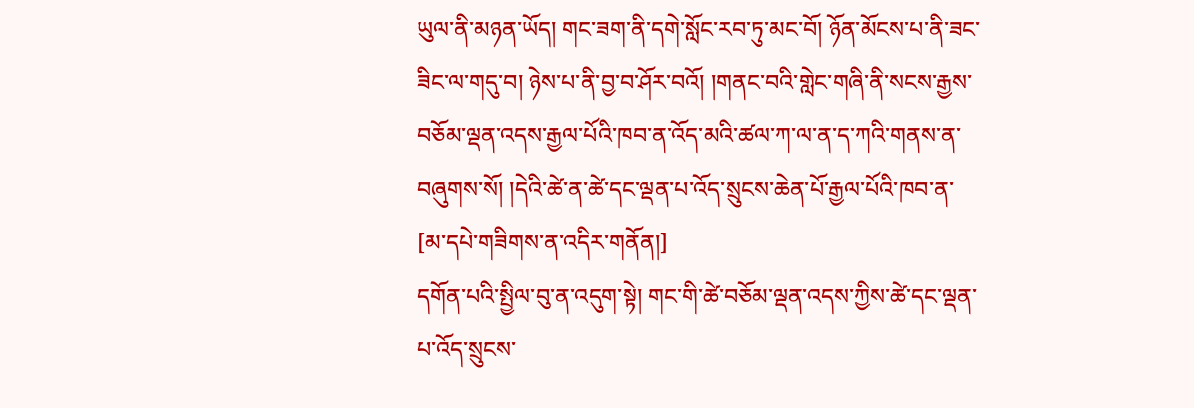ཡུལ་ནི་མཉན་ཡོད། གང་ཟག་ནི་དགེ་སློང་རབ་ཏུ་མང་བོ། ཉོན་མོངས་པ་ནི་ཟང་ཟིང་ལ་གདུ་བ། ཉེས་པ་ནི་བྱ་བ་ཤོར་བའོ། །གནང་བའི་གླེང་གཞི་ནི་སངས་རྒྱས་བཅོམ་ལྡན་འདས་རྒྱལ་པོའི་ཁབ་ན་འོད་མའི་ཚལ་ཀ་ལ་ན་ད་ཀའི་གནས་ན་བཞུགས་སོ། །དེའི་ཚེ་ན་ཚེ་དང་ལྡན་པ་འོད་སྲུངས་ཆེན་པོ་རྒྱལ་པོའི་ཁབ་ན་
[མ་དཔེ་གཟིགས་ན་འདིར་གནོན།]
དགོན་པའི་སྤྱིལ་བུ་ན་འདུག་སྟེ། གང་གི་ཚེ་བཅོམ་ལྡན་འདས་ཀྱིས་ཚེ་དང་ལྡན་པ་འོད་སྲུངས་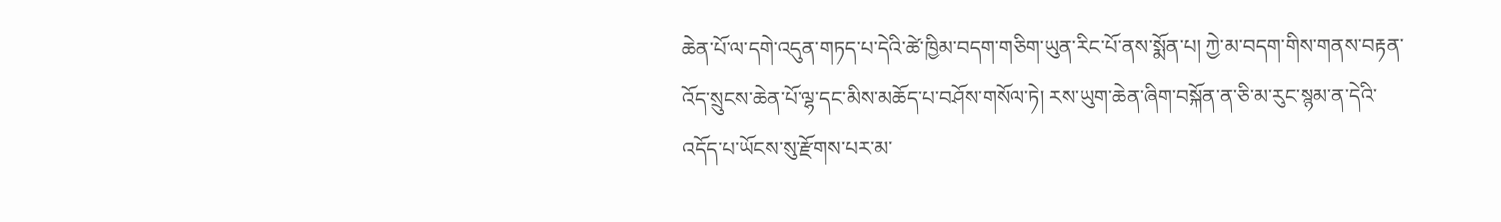ཆེན་པོ་ལ་དགེ་འདུན་གཏད་པ་དེའི་ཚེ་ཁྱིམ་བདག་གཅིག་ཡུན་རིང་པོ་ནས་སྨོན་པ། ཀྱེ་མ་བདག་གིས་གནས་བརྟན་འོད་སྲུངས་ཆེན་པོ་ལྷ་དང་མིས་མཆོད་པ་བཤོས་གསོལ་ཏེ། རས་ཡུག་ཆེན་ཞིག་བསྐོན་ན་ཅི་མ་རུང་སྙམ་ན་དེའི་འདོད་པ་ཡོངས་སུ་རྫོགས་པར་མ་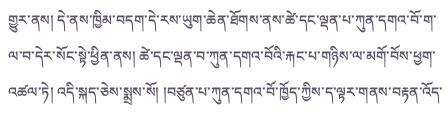གྱུར་ནས། དེ་ནས་ཁྱིམ་བདག་དེ་རས་ཡུག་ཆེན་ཐོགས་ནས་ཚེ་དང་ལྡན་པ་ཀུན་དགའ་བོ་ག་ལ་བ་དེར་སོང་སྟེ་ཕྱིན་ནས། ཚེ་དང་ལྡན་བ་ཀུན་དགའ་བོའི་རྐང་པ་གཉིས་ལ་མགོ་བོས་ཕྱག་འཚལ་ཏེ། འདི་སྐད་ཅེས་སྨྲས་སོ། །བཙུན་པ་ཀུན་དགའ་བོ་ཁྱོད་ཀྱིས་ད་ལྟར་གནས་བརྟན་འོད་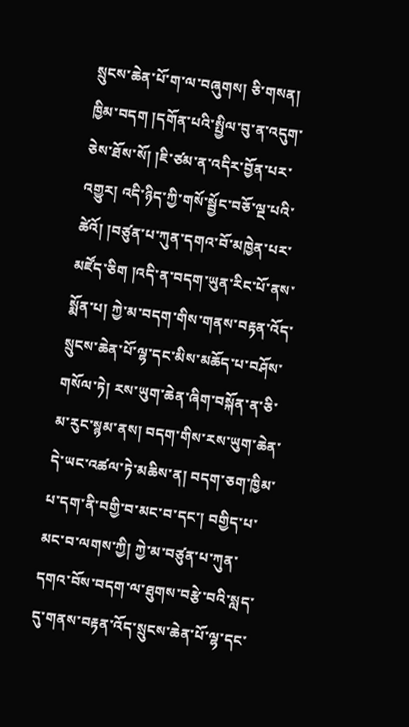སྲུངས་ཆེན་པོ་ག་ལ་བཞུགས། ཅི་གསན། ཁྱིམ་བདག །དགོན་པའི་སྤྱིལ་བུ་ན་འདུག་ཅེས་ཐོས་སོ། །ཇི་ཙམ་ན་འདིར་བྱོན་པར་འགྱུར། འདི་ཉིད་ཀྱི་གསོ་སྦྱོང་བཅོ་ལྔ་པའི་ཚེའོ། །བཙུན་པ་ཀུན་དགའ་བོ་མཁྱེན་པར་མཛོད་ཅིག །འདི་ན་བདག་ཡུན་རིང་པོ་ནས་སྨོན་པ། ཀྱེ་མ་བདག་གིས་གནས་བརྟན་འོད་སྲུངས་ཆེན་པོ་ལྷ་དང་མིས་མཆོད་པ་བཤོས་གསོལ་ཏེ། རས་ཡུག་ཆེན་ཞིག་བསྐོན་ན་ཅི་མ་རུང་སྙམ་ནས། བདག་གིས་རས་ཡུག་ཆེན་དེ་ཡང་འཚལ་ཏེ་མཆིས་ན། བདག་ཅག་ཁྱིམ་པ་དག་ནི་བགྱི་བ་མང་བ་དང་། བགྱིད་པ་མང་བ་ལགས་ཀྱི། ཀྱེ་མ་བཙུན་པ་ཀུན་དགའ་བོས་བདག་ལ་ཐུགས་བརྩེ་བའི་སླད་དུ་གནས་བརྟན་འོད་སྲུངས་ཆེན་པོ་ལྷ་དང་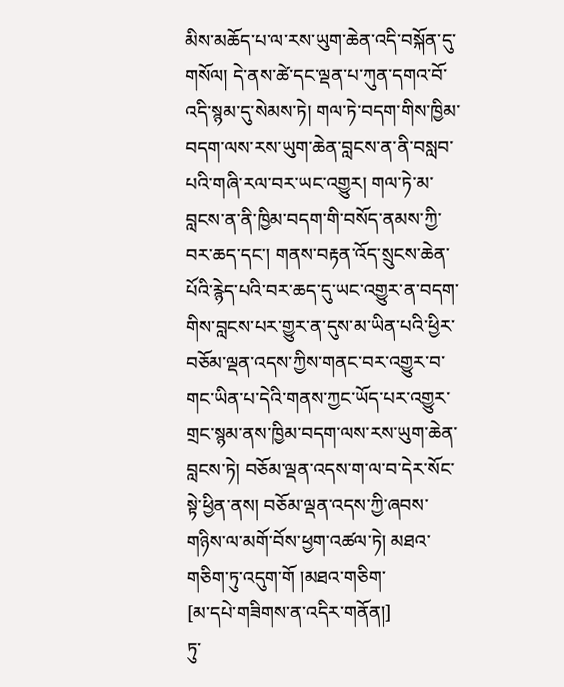མིས་མཆོད་པ་ལ་རས་ཡུག་ཆེན་འདི་བསྐོན་དུ་གསོལ། དེ་ནས་ཚེ་དང་ལྡན་པ་ཀུན་དགའ་བོ་འདི་སྙམ་དུ་སེམས་ཏེ། གལ་ཏེ་བདག་གིས་ཁྱིམ་བདག་ལས་རས་ཡུག་ཆེན་བླངས་ན་ནི་བསླབ་པའི་གཞི་རལ་བར་ཡང་འགྱུར། གལ་ཏེ་མ་བླངས་ན་ནི་ཁྱིམ་བདག་གི་བསོད་ནམས་ཀྱི་བར་ཆད་དང་། གནས་བརྟན་འོད་སྲུངས་ཆེན་པོའི་རྙེད་པའི་བར་ཆད་དུ་ཡང་འགྱུར་ན་བདག་གིས་བླངས་པར་གྱུར་ན་དུས་མ་ཡིན་པའི་ཕྱིར་བཅོམ་ལྡན་འདས་ཀྱིས་གནང་བར་འགྱུར་བ་གང་ཡིན་པ་དེའི་གནས་ཀྱང་ཡོད་པར་འགྱུར་གྲང་སྙམ་ནས་ཁྱིམ་བདག་ལས་རས་ཡུག་ཆེན་བླངས་ཏེ། བཅོམ་ལྡན་འདས་ག་ལ་བ་དེར་སོང་སྟེ་ཕྱིན་ནས། བཅོམ་ལྡན་འདས་ཀྱི་ཞབས་གཉིས་ལ་མགོ་བོས་ཕྱག་འཚལ་ཏེ། མཐའ་གཅིག་ཏུ་འདུག་གོ །མཐའ་གཅིག་
[མ་དཔེ་གཟིགས་ན་འདིར་གནོན།]
ཏུ་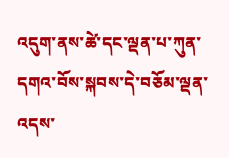འདུག་ནས་ཚེ་དང་ལྡན་པ་ཀུན་དགའ་བོས་སྐབས་དེ་བཅོམ་ལྡན་འདས་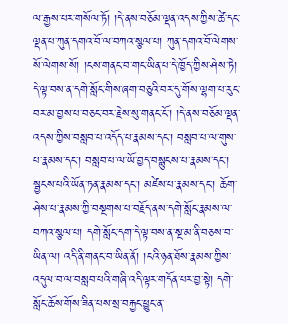ལ་རྒྱས་པར་གསོལ་ཏོ། །དེ་ནས་བཅོམ་ལྡན་འདས་ཀྱིས་ཚེ་དང་ལྡན་པ་ཀུན་དགའ་བོ་ལ་བཀའ་སྩལ་པ། ཀུན་དགའ་བོ་ལེགས་སོ་ལེགས་སོ། །ངས་གནང་བ་གང་ཡིན་པ་དེ་ཁྱོད་ཀྱིས་ཤེས་ཏེ། དེ་ལྟ་བས་ན་དགེ་སློང་གིས་ཞག་བཅུའི་བར་དུ་གོས་ལྷག་པ་རུང་བར་མ་བྱས་པ་བཅང་བར་རྗེས་སུ་གནང་ངོ་། །དེ་ནས་བཅོམ་ལྡན་འདས་ཀྱིས་བསླབ་པ་འདོད་པ་རྣམས་དང་། བསླབ་པ་ལ་གུས་པ་རྣམས་དང་། བསླབ་པ་ལ་ཡོ་བྱད་བསྙུངས་པ་རྣམས་དང་། སྦྱངས་པའི་ཡོན་ཏན་རྣམས་དང་། མཛེས་པ་རྣམས་དང་། ཆོག་ཤེས་པ་རྣམས་ཀྱི་བསྔགས་པ་བརྗོད་ནས་དགེ་སློང་རྣམས་ལ་བཀའ་སྩལ་པ། དགེ་སློང་དག་དེ་ལྟ་བས་ན་སྔ་མ་ནི་བཅས་བ་ཡིན་ལ། འདི་ནི་གནང་བ་ཡིན་ནོ། །ངའི་ཉན་ཐོས་རྣམས་ཀྱིས་འདུལ་བ་ལ་བསླབ་པའི་གཞི་འདི་ལྟར་གདོན་པར་བྱ་སྟེ། དགེ་སློང་ཆོས་གོས་ཟིན་པས་སྲ་བརྐྱང་ཕྱུང་ན་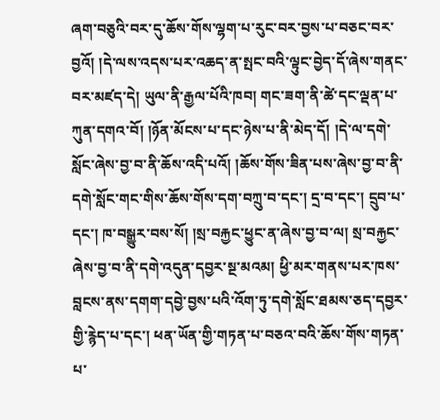ཞག་བཅུའི་བར་དུ་ཆོས་གོས་ལྷག་པ་རུང་བར་བྱས་པ་བཅང་བར་བྱའོ། །དེ་ལས་འདས་པར་འཆད་ན་སྤང་བའི་ལྟུང་བྱེད་དོ་ཞེས་གནང་བར་མཛད་དེ། ཡུལ་ནི་རྒྱལ་པོའི་ཁབ། གང་ཟག་ནི་ཚེ་དང་ལྡན་པ་ཀུན་དགའ་བོ། །ཉོན་མོངས་པ་དང་ཉེས་པ་ནི་མེད་དོ། །དེ་ལ་དགེ་སློང་ཞེས་བྱ་བ་ནི་ཆོས་འདི་པའོ། །ཆོས་གོས་ཟིན་པས་ཞེས་བྱ་བ་ནི་དགེ་སློང་གང་གིས་ཆོས་གོས་དག་བཀྲུ་བ་དང་། དྲ་བ་དང་། དྲུབ་པ་དང་། ཁ་བསྒྱུར་བས་སོ། །སྲ་བརྐྱང་ཕྱུང་ན་ཞེས་བྱ་བ་ལ། སྲ་བརྐྱང་ཞེས་བྱ་བ་ནི་དགེ་འདུན་དབྱར་སྔ་མའམ། ཕྱི་མར་གནས་པར་ཁས་བླངས་ནས་དགག་དབྱེ་བྱས་པའི་འོག་ཏུ་དགེ་སློང་ཐམས་ཅད་དབྱར་གྱི་རྙེད་པ་དང་། ཕན་ཡོན་གྱི་གཏན་པ་བཅའ་བའི་ཆོས་གོས་གཏན་པ་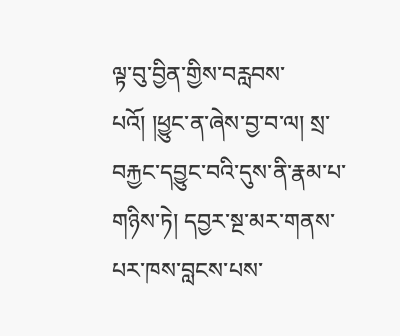ལྟ་བུ་བྱིན་གྱིས་བརླབས་པའོ། །ཕྱུང་ན་ཞེས་བྱ་བ་ལ། སྲ་བརྐྱང་དབྱུང་བའི་དུས་ནི་རྣམ་པ་གཉིས་ཏེ། དབྱར་སྔ་མར་གནས་པར་ཁས་བླངས་པས་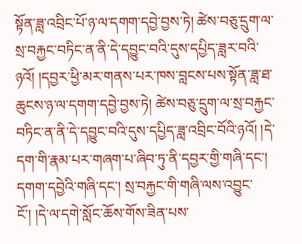སྟོན་ཟླ་འབྲིང་པོ་ཉ་ལ་དགག་དབྱེ་བྱས་ཏེ། ཚེས་བཅུ་དྲུག་ལ་སྲ་བརྐྱང་བཏིང་ན་ནི་དེ་དབྱུང་བའི་དུས་དཔྱིད་ཟླར་བའི་ཉའོ། །དབྱར་ཕྱི་མར་གནས་པར་ཁས་བླངས་པས་སྟོན་ཟླ་ཐ་ཆུངས་ཉ་ལ་དགག་དབྱེ་བྱས་ཏེ། ཚེས་བཅུ་དྲུག་ལ་སྲ་བརྐྱང་བཏིང་ན་ནི་དེ་དབྱུང་བའི་དུས་དཔྱིད་ཟླ་འབྲིང་བོའི་ཉའོ། །དེ་དག་གི་རྣམ་པར་གཞག་པ་ཞིབ་ཏུ་ནི་དབྱར་གྱི་གཞི་དང་། དགག་དབྱེའི་གཞི་དང་། སྲ་བརྐྱང་གི་གཞི་ལས་འབྱུང་ངོ་། །དེ་ལ་དགེ་སློང་ཆོས་གོས་ཟིན་པས་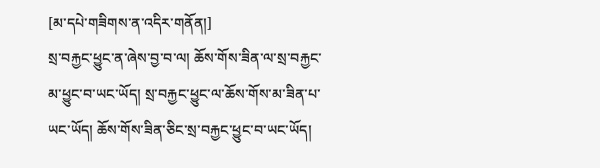[མ་དཔེ་གཟིགས་ན་འདིར་གནོན།]
སྲ་བརྐྱང་ཕྱུང་ན་ཞེས་བྱ་བ་ལ། ཆོས་གོས་ཟིན་ལ་སྲ་བརྐྱང་མ་ཕྱུང་བ་ཡང་ཡོད། སྲ་བརྐྱང་ཕྱུང་ལ་ཆོས་གོས་མ་ཟིན་པ་ཡང་ཡོད། ཆོས་གོས་ཟིན་ཅིང་སྲ་བརྐྱང་ཕྱུང་བ་ཡང་ཡོད།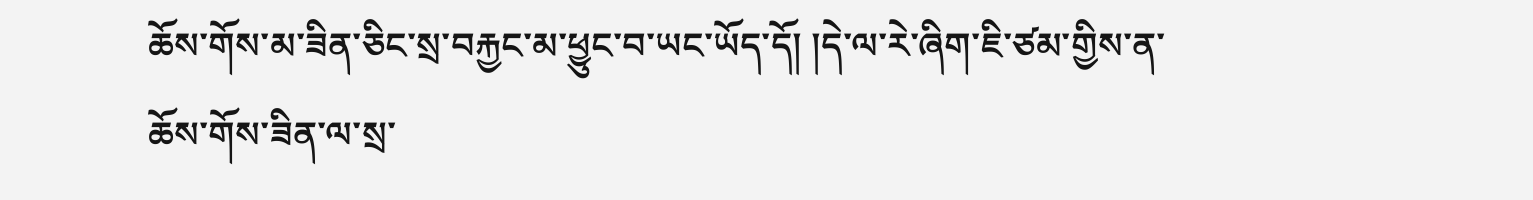ཆོས་གོས་མ་ཟིན་ཅིང་སྲ་བརྐྱང་མ་ཕྱུང་བ་ཡང་ཡོད་དོ། །དེ་ལ་རེ་ཞིག་ཇི་ཙམ་གྱིས་ན་ཆོས་གོས་ཟིན་ལ་སྲ་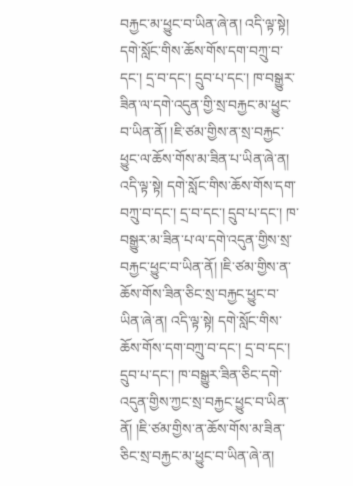བརྐྱང་མ་ཕྱུང་བ་ཡིན་ཞེ་ན། འདི་ལྟ་སྟེ། དགེ་སློང་གིས་ཆོས་གོས་དག་བཀྲུ་བ་དང་། དྲ་བ་དང་། དྲུབ་པ་དང་། ཁ་བསྒྱུར་ཟིན་ལ་དགེ་འདུན་གྱི་སྲ་བརྐྱང་མ་ཕྱུང་བ་ཡིན་ནོ། །ཇི་ཙམ་གྱིས་ན་སྲ་བརྐྱང་ཕྱུང་ལ་ཆོས་གོས་མ་ཟིན་པ་ཡིན་ཞེ་ན། འདི་ལྟ་སྟེ། དགེ་སློང་གིས་ཆོས་གོས་དག་བཀྲུ་བ་དང་། དྲ་བ་དང་། དྲུབ་པ་དང་། ཁ་བསྒྱུར་མ་ཟིན་པ་ལ་དགེ་འདུན་གྱིས་སྲ་བརྐྱང་ཕྱུང་བ་ཡིན་ནོ། །ཇི་ཙམ་གྱིས་ན་ཆོས་གོས་ཟིན་ཅིང་སྲ་བརྐྱང་ཕྱུང་བ་ཡིན་ཞེ་ན། འདི་ལྟ་སྟེ། དགེ་སློང་གིས་ཆོས་གོས་དག་བཀྲུ་བ་དང་། དྲ་བ་དང་། དྲུབ་པ་དང་། ཁ་བསྒྱུར་ཟིན་ཅིང་དགེ་འདུན་གྱིས་ཀྱང་སྲ་བརྐྱང་ཕྱུང་བ་ཡིན་ནོ། །ཇི་ཙམ་གྱིས་ན་ཆོས་གོས་མ་ཟིན་ཅིང་སྲ་བརྐྱང་མ་ཕྱུང་བ་ཡིན་ཞེ་ན།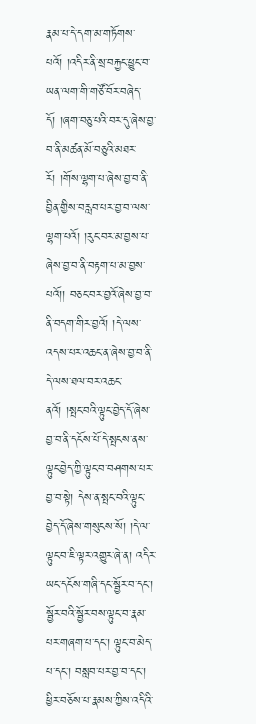རྣམ་པ་དེ་དག་མ་གཏོགས་པའོ། །འདིར་ནི་སྲ་བརྐྱང་ཕྱུང་བ་ཡན་ལག་གི་གཙོ་བོར་བཞེད་དོ། །ཞག་བཅུ་པའི་བར་དུ་ཞེས་བྱ་བ་ནི་མཚན་མོ་བཅུའི་མཐར་རོ། །གོས་ལྷག་པ་ཞེས་བྱ་བ་ནི་བྱིན་གྱིས་བརླབ་པར་བྱ་བ་ལས་ལྷག་པའོ། །རུང་བར་མ་བྱས་པ་ཞེས་བྱ་བ་ནི་བརྟག་པ་མ་བྱས་པའོ།། བཅང་བར་བྱའོ་ཞེས་བྱ་བ་ནི་བདག་གིར་བྱའོ། །དེ་ལས་འདས་པར་འཆང་ན་ཞེས་བྱ་བ་ནི་དེ་ལས་ཐལ་བར་འཆང་ནའོ། །སྤང་བའི་ལྟུང་བྱེད་དོ་ཞེས་བྱ་བ་ནི་དངོས་པོ་དེ་སྤངས་ནས་ལྟུང་བྱེད་ཀྱི་ལྟུང་བ་བཤགས་པར་བྱ་བ་སྟེ། དེས་ན་སྤང་བའི་ལྟུང་བྱེད་དོ་ཞེས་གསུངས་སོ། །དེ་ལ་ལྟུང་བ་ཇི་ལྟར་འགྱུར་ཞེ་ན། འདིར་ཡང་དངོས་གཞི་དང་སྦྱོར་བ་དང་། སྦྱོར་བའི་སྦྱོར་བས་ལྟུང་བ་རྣམ་པར་གཞག་པ་དང་། ལྟུང་བ་མེད་པ་དང་། བསླབ་པར་བྱ་བ་དང་། ཕྱིར་བཅོས་པ་རྣམས་ཀྱིས་འདིའི་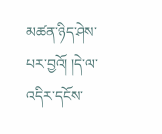མཚན་ཉིད་ཤེས་པར་བྱའོ། །དེ་ལ་འདིར་དངོས་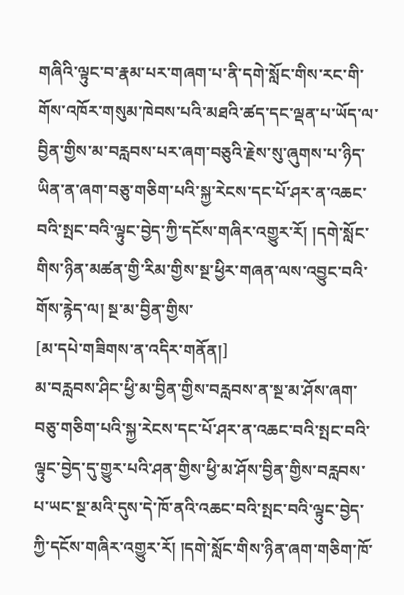གཞིའི་ལྟུང་བ་རྣམ་པར་གཞག་པ་ནི་དགེ་སློང་གིས་རང་གི་གོས་འཁོར་གསུམ་ཁེབས་པའི་མཐའི་ཚད་དང་ལྡན་པ་ཡོད་ལ་བྱིན་གྱིས་མ་བརླབས་པར་ཞག་བཅུའི་རྗེས་སུ་ཞུགས་པ་ཉིད་ཡིན་ན་ཞག་བཅུ་གཅིག་པའི་སྐྱ་རེངས་དང་པོ་ཤར་ན་འཆང་བའི་སྤང་བའི་ལྟུང་བྱེད་ཀྱི་དངོས་གཞིར་འགྱུར་རོ། །དགེ་སློང་གིས་ཉིན་མཚན་གྱི་རིམ་གྱིས་སྔ་ཕྱིར་གཞན་ལས་འབྱུང་བའི་གོས་རྙེད་ལ། སྔ་མ་བྱིན་གྱིས་
[མ་དཔེ་གཟིགས་ན་འདིར་གནོན།]
མ་བརླབས་ཤིང་ཕྱི་མ་བྱིན་གྱིས་བརླབས་ན་སྔ་མ་ཤོས་ཞག་བཅུ་གཅིག་པའི་སྐྱ་རེངས་དང་པོ་ཤར་ན་འཆང་བའི་སྤང་བའི་ལྟུང་བྱེད་དུ་གྱུར་པའི་ཤན་གྱིས་ཕྱི་མ་ཤོས་བྱིན་གྱིས་བརླབས་པ་ཡང་སྔ་མའི་དུས་དེ་ཁོ་ནའི་འཆང་བའི་སྤང་བའི་ལྟུང་བྱེད་ཀྱི་དངོས་གཞིར་འགྱུར་རོ། །དགེ་སློང་གིས་ཉིན་ཞག་གཅིག་ཁོ་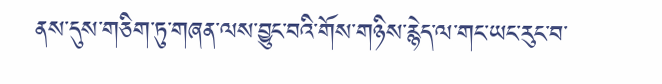ནས་དུས་གཅིག་ཏུ་གཞན་ལས་བྱུང་བའི་གོས་གཉིས་རྙེད་ལ་གང་ཡང་རུང་བ་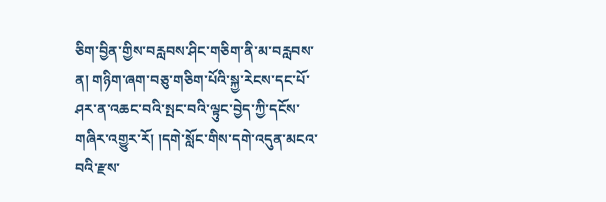ཅིག་བྱིན་གྱིས་བརླབས་ཤིང་གཅིག་ནི་མ་བརླབས་ན། གཉིག་ཞག་བཅུ་གཅིག་པོའི་སྐྱ་རེངས་དང་པོ་ཤར་ན་འཆང་བའི་སྤང་བའི་ལྟུང་བྱེད་ཀྱི་དངོས་གཞིར་འགྱུར་རོ། །དགེ་སློང་གིས་དགེ་འདུན་མངའ་བའི་རྫས་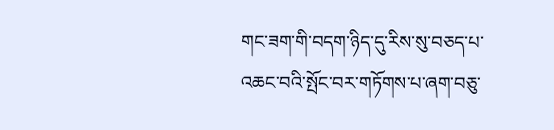གང་ཟག་གི་བདག་ཉིད་དུ་རིས་སུ་བཅད་པ་འཆང་བའི་སྤོང་བར་གཏོགས་པ་ཞག་བཅུ་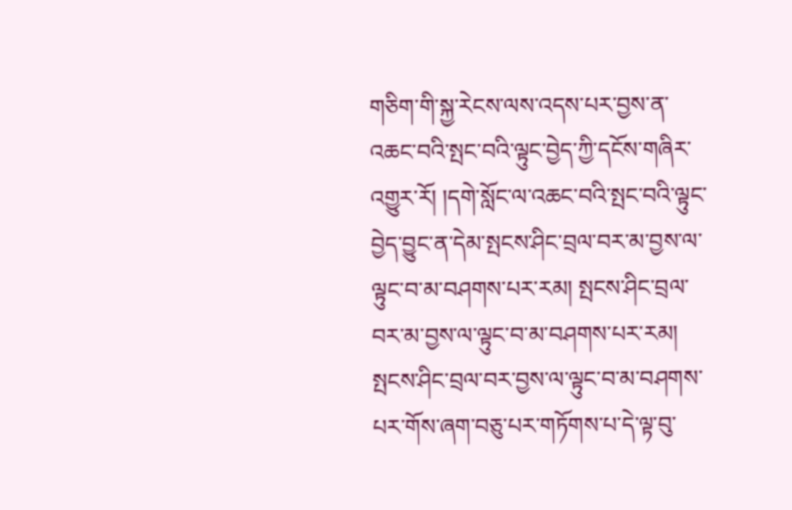གཅིག་གི་སྐྱ་རེངས་ལས་འདས་པར་བྱས་ན་འཆང་བའི་སྤང་བའི་ལྟུང་བྱེད་ཀྱི་དངོས་གཞིར་འགྱུར་རོ། །དགེ་སློང་ལ་འཆང་བའི་སྤང་བའི་ལྟུང་བྱེད་བྱུང་ན་དེམ་སྤངས་ཤིང་བྲལ་བར་མ་བྱས་ལ་ལྟུང་བ་མ་བཤགས་པར་རམ། སྤངས་ཤིང་བྲལ་བར་མ་བྱས་ལ་ལྟུང་བ་མ་བཤགས་པར་རམ། སྤངས་ཤིང་བྲལ་བར་བྱས་ལ་ལྟུང་བ་མ་བཤགས་པར་གོས་ཞག་བཅུ་པར་གཏོགས་པ་དེ་ལྟ་བུ་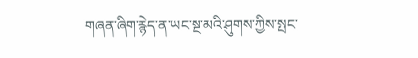གཞན་ཞིག་རྙེད་ན་ཡང་སྔ་མའི་ཤུགས་ཀྱིས་སྤང་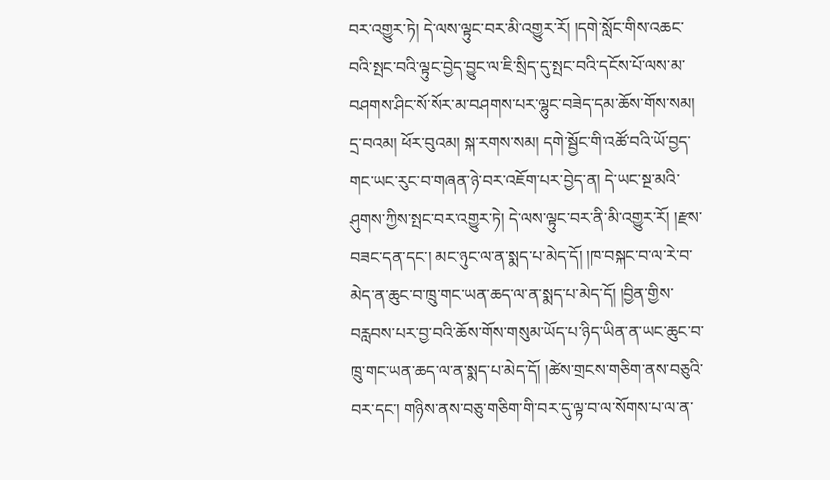བར་འགྱུར་ཏེ། དེ་ལས་ལྟུང་བར་མི་འགྱུར་རོ། །དགེ་སློང་གིས་འཆང་བའི་སྤང་བའི་ལྟུང་བྱེད་བྱུང་ལ་ཇི་སྲིད་དུ་སྤང་བའི་དངོས་པོ་ལས་མ་བཤགས་ཤིང་སོ་སོར་མ་བཤགས་པར་ལྷུང་བཟེད་དམ་ཆོས་གོས་སམ། དྲ་བའམ། ཕོར་བུའམ། སྐ་རགས་སམ། དགེ་སྦྱོང་གི་འཚོ་བའི་ཡོ་བྱད་གང་ཡང་རུང་བ་གཞན་ཉེ་བར་འཇོག་པར་བྱེད་ན། དེ་ཡང་སྔ་མའི་ཤུགས་ཀྱིས་སྤང་བར་འགྱུར་ཏེ། དེ་ལས་ལྟུང་བར་ནི་མི་འགྱུར་རོ། །རྫས་བཟང་དན་དང་། མང་ཉུང་ལ་ན་སྨད་པ་མེད་དོ། །ཁ་བསྐང་བ་ལ་རེ་བ་མེད་ན་ཆུང་བ་ཁྲུ་གང་ཡན་ཆད་ལ་ན་སྨད་པ་མེད་དོ། །བྱིན་གྱིས་བརླབས་པར་བྱ་བའི་ཆོས་གོས་གསུམ་ཡོད་པ་ཉིད་ཡིན་ན་ཡང་ཆུང་བ་ཁྲུ་གང་ཡན་ཆད་ལ་ན་སྨད་པ་མེད་དོ། །ཚེས་གྲངས་གཅིག་ནས་བཅུའི་བར་དང་། གཉིས་ནས་བཅུ་གཅིག་གི་བར་དུ་ལྟ་བ་ལ་སོགས་པ་ལ་ན་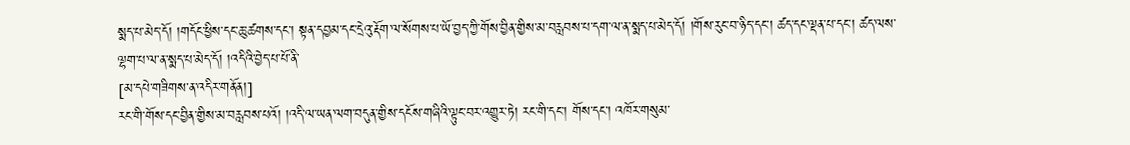སྨད་པ་མེད་དོ། །གདོང་ཕྱིས་དང་ཆུ་ཚགས་དང་། སྟན་དབྱམ་དང་དྲེའུ་རྡོག་ལ་སོགས་པ་ཡོ་བྱད་ཀྱི་གོས་བྱིན་གྱིས་མ་བརླབས་པ་དག་ལ་ན་སྨད་པ་མེད་དོ། །གོས་རུང་བ་ཉིད་དང་། ཚད་དང་ལྡན་པ་དང་། ཚད་ལས་ལྷག་པ་ལ་ན་སྨད་པ་མེད་དོ། །འདིའི་བྱེད་པ་པོ་ནི་
[མ་དཔེ་གཟིགས་ན་འདིར་གནོན།]
རང་གི་གོས་དང་བྱིན་གྱིས་མ་བརླབས་པའོ། །འདི་ལ་ཡན་ལག་བདུན་གྱིས་དངོས་གཞིའི་ལྟུང་བར་འགྱུར་ཏེ། རང་གི་དང་། གོས་དང་། འཁོར་གསུམ་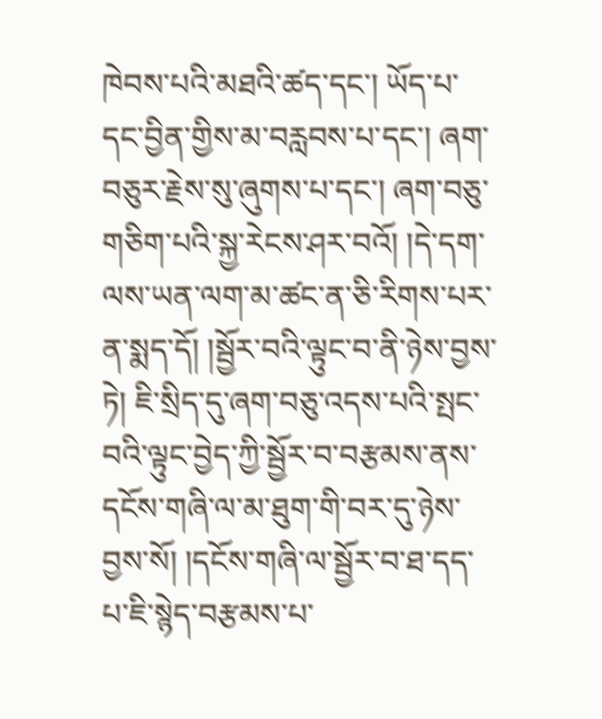ཁེབས་པའི་མཐའི་ཚད་དང་། ཡོད་པ་དང་བྱིན་གྱིས་མ་བརླབས་པ་དང་། ཞག་བཅུར་རྗེས་སུ་ཞུགས་པ་དང་། ཞག་བཅུ་གཅིག་པའི་སྐྱ་རེངས་ཤར་བའོ། །དེ་དག་ལས་ཡན་ལག་མ་ཚང་ན་ཅི་རིགས་པར་ན་སྨད་དོ། །སྦྱོར་བའི་ལྟུང་བ་ནི་ཉེས་བྱས་ཏེ། ཇི་སྲིད་དུ་ཞག་བཅུ་འདས་པའི་སྤང་བའི་ལྟུང་བྱེད་ཀྱི་སྦྱོར་བ་བརྩམས་ནས་དངོས་གཞི་ལ་མ་ཐུག་གི་བར་དུ་ཉེས་བྱས་སོ། །དངོས་གཞི་ལ་སྦྱོར་བ་ཐ་དད་པ་ཇི་སྙེད་བརྩམས་པ་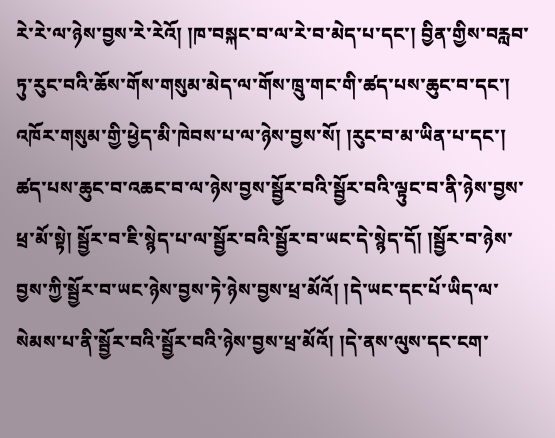རེ་རེ་ལ་ཉེས་བྱས་རེ་རེའོ། །ཁ་བསྐང་བ་ལ་རེ་བ་མེད་པ་དང་། བྱིན་གྱིས་བརླབ་ཏུ་རུང་བའི་ཆོས་གོས་གསུམ་མེད་ལ་གོས་ཁྲུ་གང་གི་ཚད་པས་ཆུང་བ་དང་། འཁོར་གསུམ་གྱི་ཕྱེད་མི་ཁེབས་པ་ལ་ཉེས་བྱས་སོ། །རུང་བ་མ་ཡིན་པ་དང་། ཚད་པས་ཆུང་བ་འཆང་བ་ལ་ཉེས་བྱས་སྦྱོར་བའི་སྦྱོར་བའི་ལྟུང་བ་ནི་ཉེས་བྱས་ཕྲ་མོ་སྟེ། སྦྱོར་བ་ཇི་སྙེད་པ་ལ་སྦྱོར་བའི་སྦྱོར་བ་ཡང་དེ་སྙེད་དོ། །སྦྱོར་བ་ཉེས་བྱས་ཀྱི་སྦྱོར་བ་ཡང་ཉེས་བྱས་ཏེ་ཉེས་བྱས་ཕྲ་མོའོ། །དེ་ཡང་དང་པོ་ཡིད་ལ་སེམས་པ་ནི་སྦྱོར་བའི་སྦྱོར་བའི་ཉེས་བྱས་ཕྲ་མོའོ། །དེ་ནས་ལུས་དང་ངག་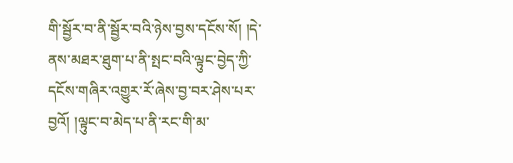གི་སྦྱོར་བ་ནི་སྦྱོར་བའི་ཉེས་བྱས་དངོས་སོ། །དེ་ནས་མཐར་ཐུག་པ་ནི་སྤང་བའི་ལྟུང་བྱེད་ཀྱི་དངོས་གཞིར་འགྱུར་རོ་ཞེས་བྱ་བར་ཤེས་པར་བྱའོ། །ལྟུང་བ་མེད་པ་ནི་རང་གི་མ་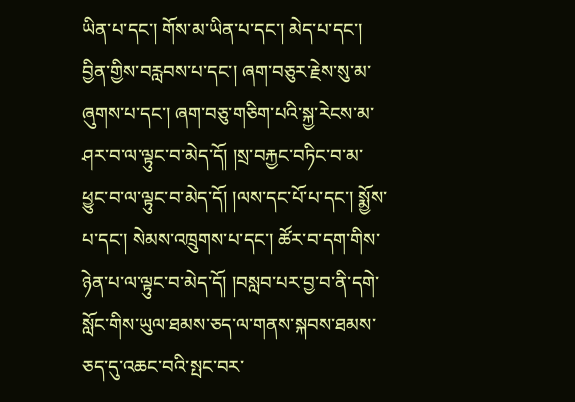ཡིན་པ་དང་། གོས་མ་ཡིན་པ་དང་། མེད་པ་དང་། བྱིན་གྱིས་བརླབས་པ་དང་། ཞག་བཅུར་རྗེས་སུ་མ་ཞུགས་པ་དང་། ཞག་བཅུ་གཅིག་པའི་སྐྱ་རེངས་མ་ཤར་བ་ལ་ལྟུང་བ་མེད་དོ། །སྲ་བརྐྱང་བཏིང་བ་མ་ཕྱུང་བ་ལ་ལྟུང་བ་མེད་དོ། །ལས་དང་པོ་པ་དང་། སྨྱོས་པ་དང་། སེམས་འཁྲུགས་པ་དང་། ཚོར་བ་དག་གིས་ཉེན་པ་ལ་ལྟུང་བ་མེད་དོ། །བསླབ་པར་བྱ་བ་ནི་དགེ་སློང་གིས་ཡུལ་ཐམས་ཅད་ལ་གནས་སྐབས་ཐམས་ཅད་དུ་འཆང་བའི་སྤང་བར་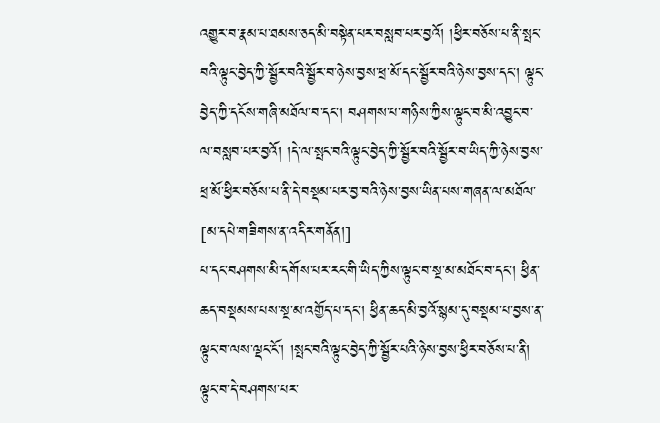འགྱུར་བ་རྣམ་པ་ཐམས་ཅད་མི་བསྟེན་པར་བསླབ་པར་བྱའོ། །ཕྱིར་བཅོས་པ་ནི་སྤང་བའི་ལྟུང་བྱེད་ཀྱི་སྦྱོར་བའི་སྦྱོར་བ་ཉེས་བྱས་ཕྲ་མོ་དང་སྦྱོར་བའི་ཉེས་བྱས་དང་། ལྟུང་བྱེད་ཀྱི་དངོས་གཞི་མཐོལ་བ་དང་། བཤགས་པ་གཉིས་ཀྱིས་ལྟུང་བ་མི་འབྱུང་བ་ལ་བསླབ་པར་བྱའོ། །དེ་ལ་སྤང་བའི་ལྟུང་བྱེད་ཀྱི་སྦྱོར་བའི་སྦྱོར་བ་ཡིད་ཀྱི་ཉེས་བྱས་ཕྲ་མོ་ཕྱིར་བཅོས་པ་ནི་དེ་བསྡམ་པར་བྱ་བའི་ཉེས་བྱས་ཡིན་པས་གཞན་ལ་མཐོལ་
[མ་དཔེ་གཟིགས་ན་འདིར་གནོན།]
པ་དང་བཤགས་མི་དགོས་པར་རང་གི་ཡིད་ཀྱིས་ལྟུང་བ་སྔ་མ་མཐོང་བ་དང་། ཕྱིན་ཆད་བསྡམས་པས་སྔ་མ་འགྱོད་པ་དང་། ཕྱིན་ཆད་མི་བྱའོ་སྙམ་དུ་བསྡམ་པ་བྱས་ན་ལྟུང་བ་ལས་ལྡང་ངོ་། །སྤང་བའི་ལྟུང་བྱེད་ཀྱི་སྦྱོར་པའི་ཉེས་བྱས་ཕྱིར་བཅོས་པ་ནི། ལྟུང་བ་དེ་བཤགས་པར་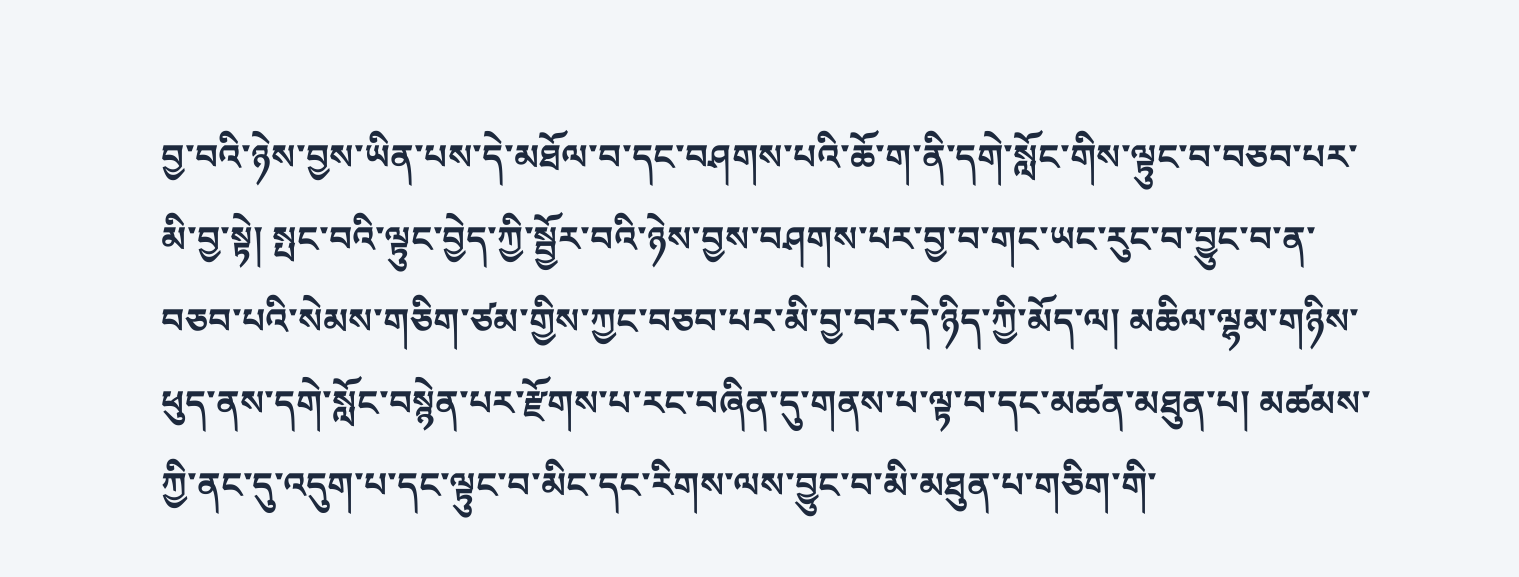བྱ་བའི་ཉེས་བྱས་ཡིན་པས་དེ་མཐོལ་བ་དང་བཤགས་པའི་ཆོ་ག་ནི་དགེ་སློང་གིས་ལྟུང་བ་བཅབ་པར་མི་བྱ་སྟེ། སྤང་བའི་ལྟུང་བྱེད་ཀྱི་སྦྱོར་བའི་ཉེས་བྱས་བཤགས་པར་བྱ་བ་གང་ཡང་རུང་བ་བྱུང་བ་ན་བཅབ་པའི་སེམས་གཅིག་ཙམ་གྱིས་ཀྱང་བཅབ་པར་མི་བྱ་བར་དེ་ཉིད་ཀྱི་མོད་ལ། མཆིལ་ལྷམ་གཉིས་ཕུད་ནས་དགེ་སློང་བསྙེན་པར་རྫོགས་པ་རང་བཞིན་དུ་གནས་པ་ལྟ་བ་དང་མཚན་མཐུན་པ། མཚམས་ཀྱི་ནང་དུ་འདུག་པ་དང་ལྟུང་བ་མིང་དང་རིགས་ལས་བྱུང་བ་མི་མཐུན་པ་གཅིག་གི་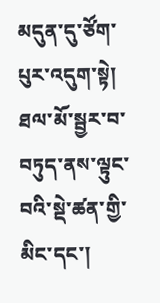མདུན་དུ་ཙོག་པུར་འདུག་སྟེ། ཐལ་མོ་སྦྱར་བ་བཏུད་ནས་ལྟུང་བའི་སྡེ་ཚན་གྱི་མིང་དང་།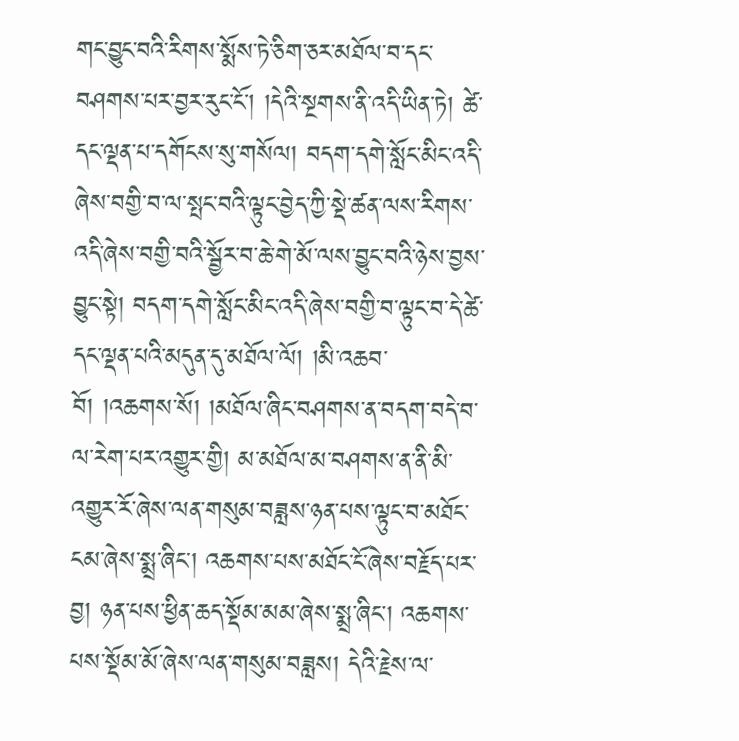གང་བྱུང་བའི་རིགས་སྨོས་ཏེ་ཅིག་ཅར་མཐོལ་བ་དང་བཤགས་པར་བྱར་རུང་ངོ་། །དེའི་སྔགས་ནི་འདི་ཡིན་ཏེ། ཚེ་དང་ལྡན་པ་དགོངས་སུ་གསོལ། བདག་དགེ་སློང་མིང་འདི་ཞེས་བགྱི་བ་ལ་སྤང་བའི་ལྟུང་བྱེད་ཀྱི་སྡེ་ཚན་ལས་རིགས་འདི་ཞེས་བགྱི་བའི་སྦྱོར་བ་ཆེ་གེ་མོ་ལས་བྱུང་བའི་ཉེས་བྱས་བྱུང་སྟེ། བདག་དགེ་སློང་མིང་འདི་ཞེས་བགྱི་བ་ལྟུང་བ་དེ་ཚེ་དང་ལྡན་པའི་མདུན་དུ་མཐོལ་ལོ། །མི་འཆབ་བོ། །འཆགས་སོ། །མཐོལ་ཞིང་བཤགས་ན་བདག་བདེ་བ་ལ་རེག་པར་འགྱུར་གྱི། མ་མཐོལ་མ་བཤགས་ན་ནི་མི་འགྱུར་རོ་ཞེས་ལན་གསུམ་བཟླས་ཉན་པས་ལྟུང་བ་མཐོང་ངམ་ཞེས་སྨྲ་ཞིང་། འཆགས་པས་མཐོང་ངོ་ཞེས་བརྗོད་པར་བྱ། ཉན་པས་ཕྱིན་ཆད་སྡོམ་མམ་ཞེས་སྨྲ་ཞིང་། འཆགས་པས་སྡོམ་མོ་ཞེས་ལན་གསུམ་བཟླས། དེའི་རྗེས་ལ་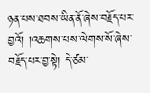ཉན་པས་ཐབས་ཡིན་ནོ་ཞེས་བརྗོད་པར་བྱའོ། །འཆགས་པས་ལེགས་སོ་ཞེས་བརྗོད་པར་བྱ་སྟེ། དེ་ཙམ་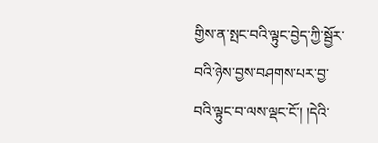གྱིས་ན་སྤང་བའི་ལྟུང་བྱེད་ཀྱི་སྦྱོར་བའི་ཉེས་བྱས་བཤགས་པར་བྱ་བའི་ལྟུང་བ་ལས་ལྡང་ངོ་། །དེའི་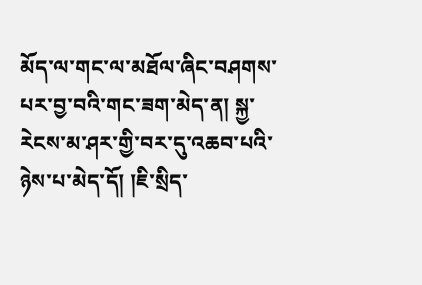མོད་ལ་གང་ལ་མཐོལ་ཞིང་བཤགས་པར་བྱ་བའི་གང་ཟག་མེད་ན། སྐྱ་རེངས་མ་ཤར་གྱི་བར་དུ་འཆབ་པའི་ཉེས་པ་མེད་དོ། །ཇི་སྲིད་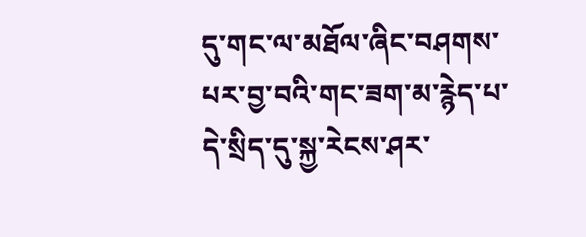དུ་གང་ལ་མཐོལ་ཞིང་བཤགས་པར་བྱ་བའི་གང་ཟག་མ་རྙེད་པ་དེ་སྲིད་དུ་སྐྱ་རེངས་ཤར་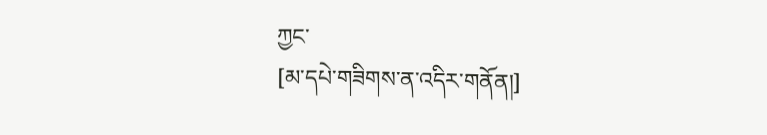ཀྱང་
[མ་དཔེ་གཟིགས་ན་འདིར་གནོན།]